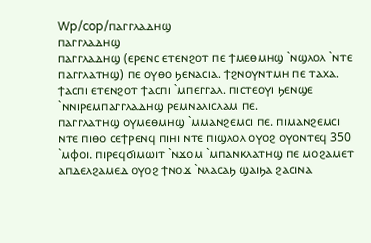Wp/cop/ⲡⲁⲅⲅⲗⲁⲇⲏϣ
ⲡⲁⲅⲅⲗⲁⲇⲏϣ
ⲡⲁⲅⲅⲗⲁⲇⲏϣ (ⲉⲣⲉⲛⲥ ⲉⲧⲉⲛϩⲟⲧ ⲡⲉ ϯⲙⲉⲑⲙⲏϣ `ⲛϣⲗⲟⲗ `ⲛⲧⲉ ⲡⲁⲅⲅⲗⲁⲧⲏϣ) ⲡⲉ ⲟⲩⲑⲟ ϧⲉⲛⲁⲥⲓⲁ. ϯϩⲛⲟⲩⲛⲧⲙⲏ ⲡⲉ ⲧⲁⲭⲁ.
ϯⲁⲥⲡⲓ ⲉⲧⲉⲛϩⲟⲧ ϯⲁⲥⲡⲓ `ⲙⲡⲉⲅⲅⲁⲗ. ⲡⲓⲥⲧⲉⲟⲩⲓ ϧⲉⲛϣⲉ `ⲛⲛⲓⲣⲉⲙⲡⲁⲅⲅⲗⲁⲇⲏϣ ⲣⲉⲙⲛⲁⲗⲓⲥⲗⲁⲙ ⲡⲉ.
ⲡⲁⲅⲅⲗⲁⲧⲏϣ ⲟⲩⲙⲉⲑⲙⲏϣ `ⲙⲙⲁⲛϩⲉⲙⲥⲓ ⲡⲉ. ⲡⲓⲙⲁⲛϩⲉⲙⲥⲓ ⲛⲧⲉ ⲡⲓⲑⲟ ⲥⲉϯⲣⲉⲛϥ ⲡⲓⲏⲓ ⲛⲧⲉ ⲡⲓϣⲗⲟⲗ ⲟⲩⲟϩ ⲟⲩⲟⲛⲧⲉϥ 350 `ⲙⲫⲟⲓ. ⲡⲓⲣⲉϥϭⲓⲙⲱⲓⲧ `ⲛϫⲟⲙ `ⲙⲡⲁⲛⲕⲗⲁⲧⲏϣ ⲡⲉ ⲙⲟϩⲁⲙⲉⲧ ⲁⲡⲇⲉⲗϩⲁⲙⲉⲇ ⲟⲩⲟϩ ϯⲛⲟϫ `ⲛⲗⲁⲥⲁϧ ϣⲁⲓϧⲁ ϩⲁⲥⲓⲛⲁ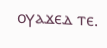ⲟⲩⲁϫⲉⲇ ⲧⲉ.